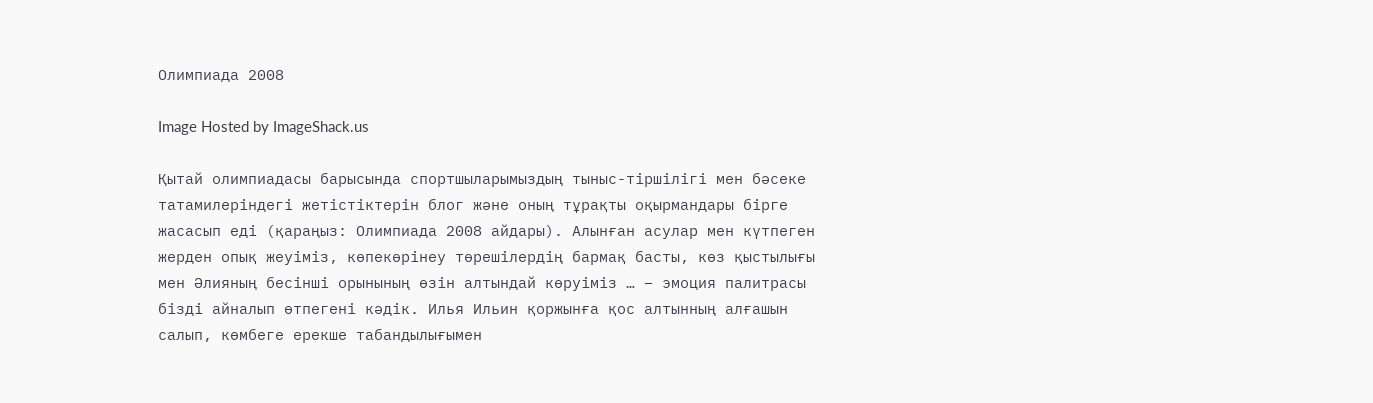Олимпиада 2008

Image Hosted by ImageShack.us

Қытай олимпиадасы барысында спортшыларымыздың тыныс-тіршілігі мен бәсеке татамилеріндегі жетістіктерін блог және оның тұрақты оқырмандары бірге жасасып еді (қараңыз: Олимпиада 2008 айдары). Алынған асулар мен күтпеген жерден опық жеуіміз, көпекөрінеу төрешілердің бармақ басты, көз қыстылығы мен Әлияның бесінші орынының өзін алтындай көруіміз … – эмоция палитрасы бізді айналып өтпегені кәдік. Илья Ильин қоржынға қос алтынның алғашын салып, көмбеге ерекше табандылығымен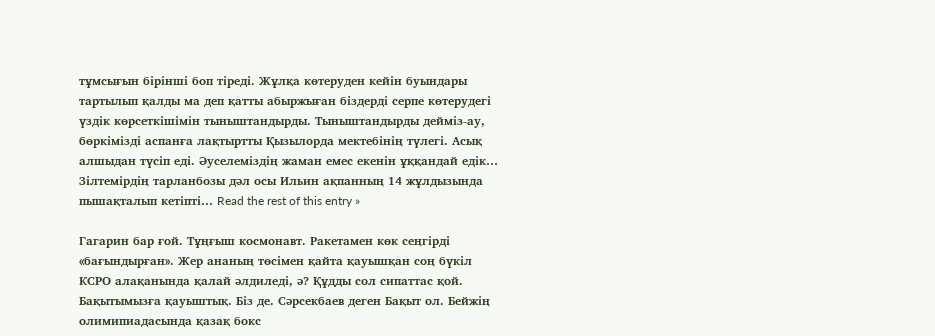тұмсығын бірінші боп тіреді. Жұлқа көтеруден кейін буындары тартылып қалды ма деп қатты абыржыған біздерді серпе көтерудегі үздік көрсеткішімін тыныштандырды. Тыныштандырды дейміз-ау, бөркімізді аспанға лақтыртты Қызылорда мектебінің түлегі. Асық алшыдан түсіп еді. Әуселеміздің жаман емес екенін ұққандай едік… Зілтемірдің тарланбозы дәл осы Ильин ақпанның 14 жұлдызында пышақталып кетіпті… Read the rest of this entry »

Гагарин бар ғой. Тұңғыш космонавт. Ракетамен көк сеңгірді «бағындырған». Жер ананың төсімен қайта қауышқан соң бүкіл КСРО алақанында қалай әлдиледі, ә? Құдды сол сипаттас қой. Бақытымызға қауыштық. Біз де. Сәрсекбаев деген Бақыт ол. Бейжің олимипиадасында қазақ бокс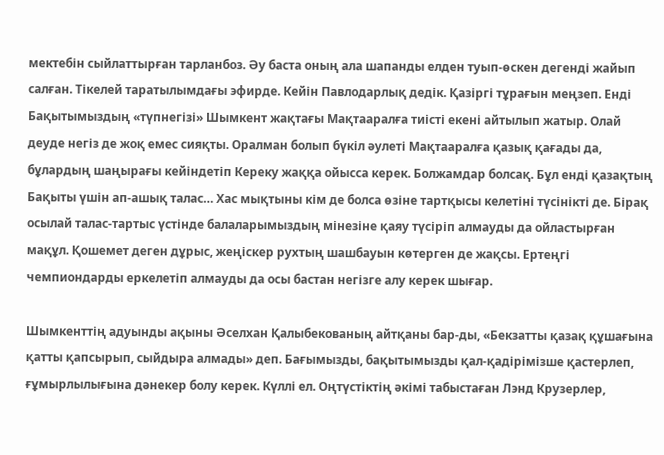мектебін сыйлаттырған тарланбоз. Әу баста оның ала шапанды елден туып-өскен дегенді жайып салған. Тікелей таратылымдағы эфирде. Кейін Павлодарлық дедік. Қазіргі тұрағын меңзеп. Енді Бақытымыздың «түпнегізі» Шымкент жақтағы Мақтааралға тиісті екені айтылып жатыр. Олай деуде негіз де жоқ емес сияқты. Оралман болып бүкіл әулеті Мақтааралға қазық қағады да, бұлардың шаңырағы кейіндетіп Кереку жаққа ойысса керек. Болжамдар болсақ. Бұл енді қазақтың Бақыты үшін ап-ашық талас… Хас мықтыны кім де болса өзіне тартқысы келетіні түсінікті де. Бірақ осылай талас-тартыс үстінде балаларымыздың мінезіне қаяу түсіріп алмауды да ойластырған мақұл. Қошемет деген дұрыс, жеңіскер рухтың шашбауын көтерген де жақсы. Ертеңгі чемпиондарды еркелетіп алмауды да осы бастан негізге алу керек шығар.

Шымкенттің адуынды ақыны Әселхан Қалыбекованың айтқаны бар-ды, «Бекзатты қазақ құшағына қатты қапсырып, сыйдыра алмады» деп. Бағымызды, бақытымызды қал-қадірімізше қастерлеп, ғұмырлылығына дәнекер болу керек. Күллі ел. Оңтүстіктің әкімі табыстаған Лэнд Крузерлер,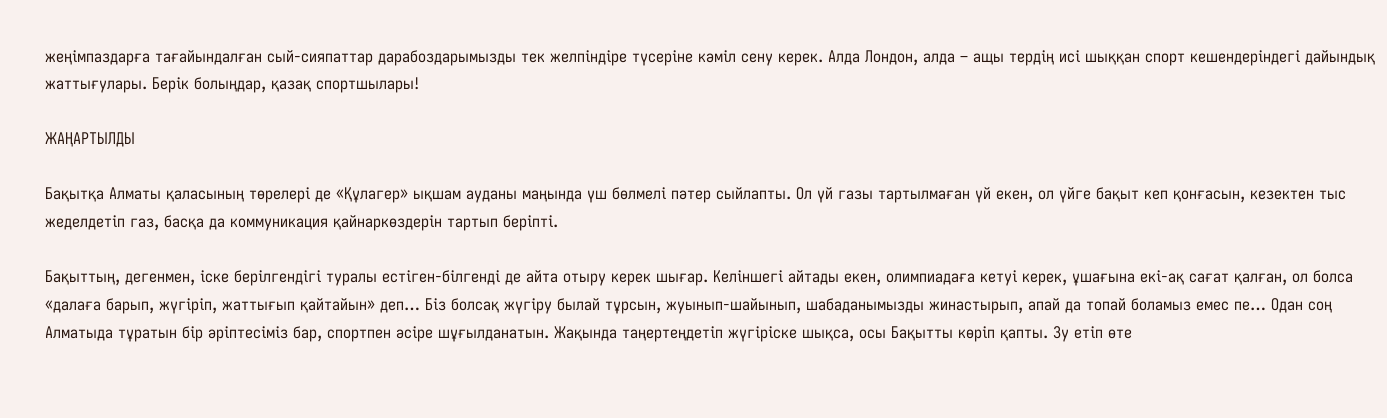жеңімпаздарға тағайындалған сый-сияпаттар дарабоздарымызды тек желпіндіре түсеріне кәміл сену керек. Алда Лондон, алда – ащы тердің исі шыққан спорт кешендеріндегі дайындық жаттығулары. Берік болыңдар, қазақ спортшылары!

ЖАҢАРТЫЛДЫ

Бақытқа Алматы қаласының төрелері де «Құлагер» ықшам ауданы маңында үш бөлмелі пәтер сыйлапты. Ол үй газы тартылмаған үй екен, ол үйге бақыт кеп қонғасын, кезектен тыс жеделдетіп газ, басқа да коммуникация қайнаркөздерін тартып беріпті.

Бақыттың, дегенмен, іске берілгендігі туралы естіген-білгенді де айта отыру керек шығар. Келіншегі айтады екен, олимпиадаға кетуі керек, ұшағына екі-ақ сағат қалған, ол болса «далаға барып, жүгіріп, жаттығып қайтайын» деп… Біз болсақ жүгіру былай тұрсын, жуынып-шайынып, шабаданымызды жинастырып, апай да топай боламыз емес пе… Одан соң Алматыда тұратын бір әріптесіміз бар, спортпен әсіре шұғылданатын. Жақында таңертеңдетіп жүгіріске шықса, осы Бақытты көріп қапты. Зу етіп өте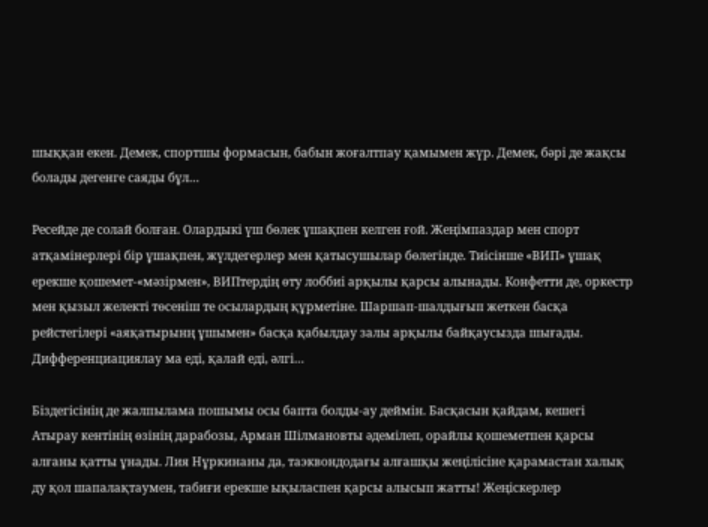шыққан екен. Демек, спортшы формасын, бабын жоғалтпау қамымен жүр. Демек, бәрі де жақсы болады дегенге саяды бұл…

Ресейде де солай болған. Олардыкі үш бөлек ұшақпен келген ғой. Жеңімпаздар мен спорт атқамінерлері бір ұшақпен, жүлдегерлер мен қатысушылар бөлегінде. Тиісінше «ВИП» ұшақ ерекше қошемет-«мәзірмен», ВИПтердің өту лоббиі арқылы қарсы алынады. Конфетти де, оркестр мен қызыл желекті төсеніш те осылардың құрметіне. Шаршап-шалдығып жеткен басқа рейстегілері «аяқатырынң ұшымен» басқа қабылдау залы арқылы байқаусызда шығады. Дифференциациялау ма еді, қалай еді, әлгі…

Біздегісінің де жалпылама пошымы осы бапта болды-ау деймін. Басқасын қайдам, кешегі Атырау кентінің өзінің дарабозы, Арман Шілмановты әдемілеп, орайлы қошеметпен қарсы алғаны қатты ұнады. Лия Нұркинаны да, таэквондодағы алғашқы жеңілісіне қарамастан халық ду қол шапалақтаумен, табиғи ерекше ықыласпен қарсы алысып жатты! Жеңіскерлер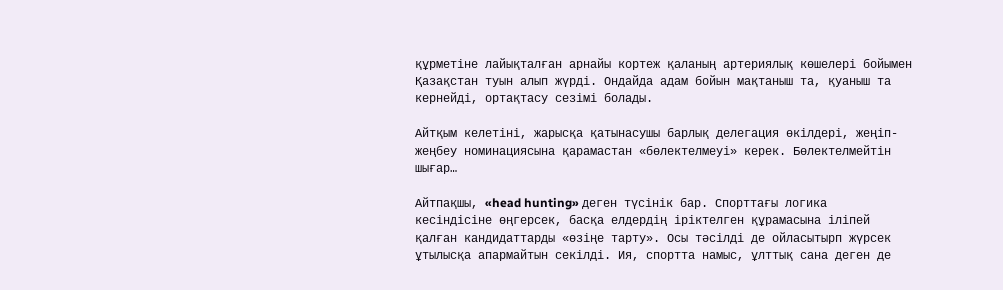құрметіне лайықталған арнайы кортеж қаланың артериялық көшелері бойымен Қазақстан туын алып жүрді. Ондайда адам бойын мақтаныш та, қуаныш та кернейді, ортақтасу сезімі болады.

Айтқым келетіні, жарысқа қатынасушы барлық делегация өкілдері, жеңіп-жеңбеу номинациясына қарамастан «бөлектелмеуі» керек. Бөлектелмейтін шығар…

Айтпақшы, «head hunting» деген түсінік бар. Спорттағы логика кесіндісіне өңгерсек, басқа елдердің іріктелген құрамасына іліпей қалған кандидаттарды «өзіңе тарту». Осы тәсілді де ойласытырп жүрсек ұтылысқа апармайтын секілді. Ия, спортта намыс, ұлттық сана деген де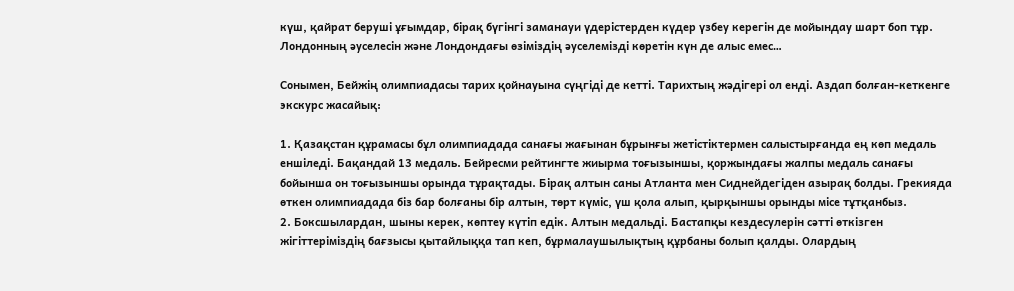күш, қайрат беруші ұғымдар, бірақ бүгінгі заманауи үдерістерден күдер үзбеу керегін де мойындау шарт боп тұр. Лондонның әуселесін және Лондондағы өзіміздің әуселемізді көретін күн де алыс емес…

Сонымен, Бейжің олимпиадасы тарих қойнауына сүңгіді де кетті. Тарихтың жәдігері ол енді. Аздап болған-кеткенге экскурс жасайық:

1. Қазақстан құрамасы бұл олимпиадада санағы жағынан бұрынғы жетістіктермен салыстырғанда ең көп медаль еншіледі. Бақандай 13 медаль. Бейресми рейтингте жиырма тоғызыншы, қоржындағы жалпы медаль санағы бойынша он тоғызыншы орында тұрақтады. Бірақ алтын саны Атланта мен Сиднейдегіден азырақ болды. Грекияда өткен олимпиадада біз бар болғаны бір алтын, төрт күміс, үш қола алып, қырқыншы орынды місе тұтқанбыз.
2. Боксшылардан, шыны керек, көптеу күтіп едік. Алтын медальді. Бастапқы кездесулерін сәтті өткізген жігіттеріміздің бағзысы қытайлыққа тап кеп, бұрмалаушылықтың құрбаны болып қалды. Олардың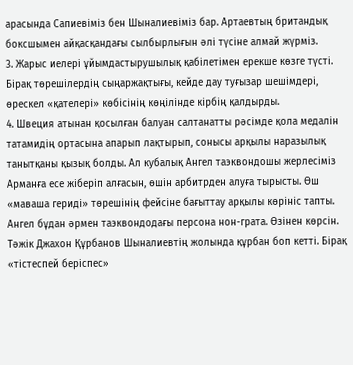арасында Сапиевіміз бен Шыналиевіміз бар. Артаевтың британдық боксшымен айқасқандағы сылбырлығын әлі түсіне алмай жүрміз.
3. Жарыс иелері ұйымдастырушылық қабілетімен ерекше көзге түсті. Бірақ төрешілердің сыңаржақтығы, кейде дау туғызар шешімдері, өрескел «қателері» көбісінің көңілінде кірбің қалдырды.
4. Швеция атынан қосылған балуан салтанатты рәсімде қола медалін татамидің ортасына апарып лақтырып, сонысы арқылы наразылық танытқаны қызық болды. Ал кубалық Ангел таэквондошы жерлесіміз Арманға есе жіберіп алғасын, өшін арбитрден алуға тырысты. Өш «маваша гериді» төрешінің фейсіне бағыттау арқылы көрініс тапты. Ангел бұдан әрмен таэквондодағы персона нон-грата. Өзінен көрсін. Тәжік Джахон Құрбанов Шыналиевтің жолында құрбан боп кетті. Бірақ «тістеспей беріспес»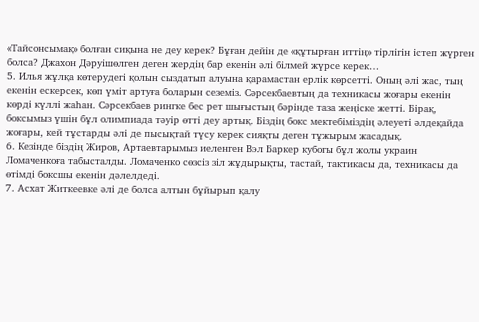«Тайсонсымақ» болған сиқына не деу керек? Бұған дейін де «құтырған иттің» тірлігін істеп жүрген болса? Джахон Дәруішөлген деген жердің бар екенін әлі білмей жүрсе керек…
5. Илья жұлқа көтерудегі қолын сыздатып алуына қарамастан ерлік көрсетті. Оның әлі жас, тың екенін ескерсек, көп үміт артуға боларын сеземіз. Сәрсекбаевтың да техникасы жоғары екенін көрді күллі жаһан. Сәрсекбаев рингке бес рет шығыстың бәрінде таза жеңіске жетті. Бірақ, боксымыз үшін бұл олимпиада тәуір өтті деу артық. Біздің бокс мектебіміздің әлеуеті әлдеқайда жоғары, кей тұстарды әлі де пысықтай түсу керек сияқты деген тұжырым жасадық.
6. Кезінде біздің Жиров, Артаевтарымыз иеленген Вэл Баркер кубогы бұл жолы украин Ломаченкоға табысталды. Ломаченко сөзсіз зіл жұдырықты, тастай, тактикасы да, техникасы да өтімді боксшы екенін дәлелдеді.
7. Асхат Житкеевке әлі де болса алтын бұйырып қалу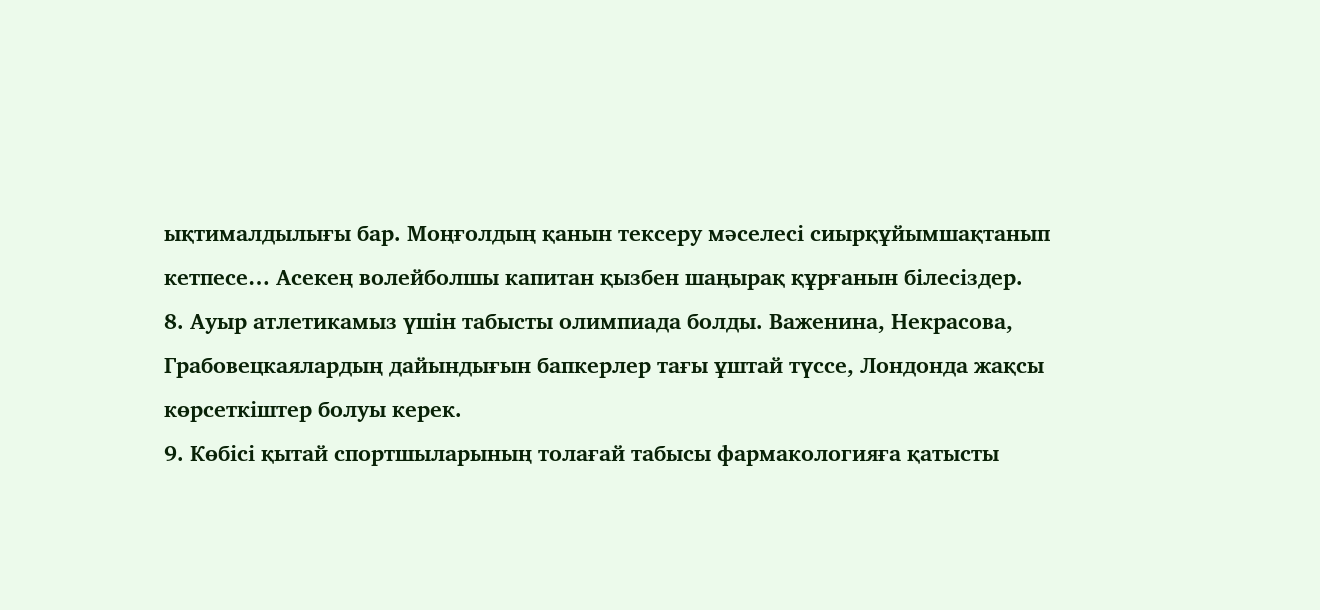ықтималдылығы бар. Моңғолдың қанын тексеру мәселесі сиырқұйымшақтанып кетпесе… Асекең волейболшы капитан қызбен шаңырақ құрғанын білесіздер.
8. Ауыр атлетикамыз үшін табысты олимпиада болды. Важенина, Некрасова, Грабовецкаялардың дайындығын бапкерлер тағы ұштай түссе, Лондонда жақсы көрсеткіштер болуы керек.
9. Көбісі қытай спортшыларының толағай табысы фармакологияға қатысты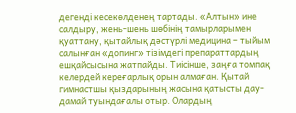дегенді кесекөлденең тартады. «Алтын» ине салдыру, жень-шень шөбінің тамырларымен қуаттану, қытайлық дәстүрлі медицина – тыйым салынған «допинг» тізімдегі препараттардың ешқайсысына жатпайды. Тиісінше, заңға томпақ келердей кереғарлық орын алмаған. Қытай гимнастшы қыздарының жасына қатысты дау-дамай туындағалы отыр. Олардың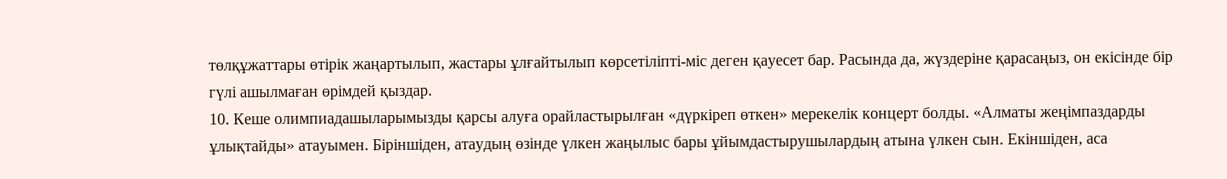төлқұжаттары өтірік жаңартылып, жастары ұлғайтылып көрсетіліпті-міс деген қауесет бар. Расында да, жүздеріне қарасаңыз, он екісінде бір гүлі ашылмаған өрімдей қыздар.
10. Кеше олимпиадашыларымызды қарсы алуға орайластырылған «дүркіреп өткен» мерекелік концерт болды. «Алматы жеңімпаздарды ұлықтайды» атауымен. Біріншіден, атаудың өзінде үлкен жаңылыс бары ұйымдастырушылардың атына үлкен сын. Екіншіден, аса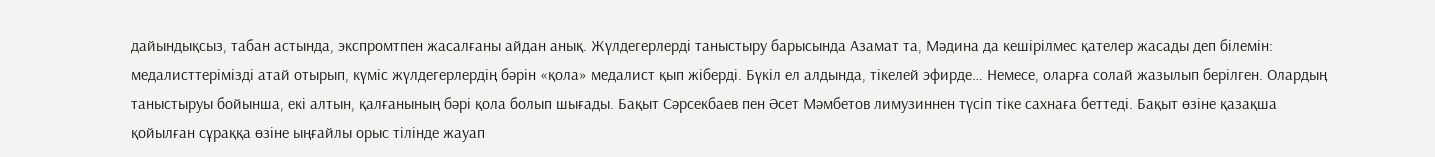дайындықсыз, табан астында, экспромтпен жасалғаны айдан анық. Жүлдегерлерді таныстыру барысында Азамат та, Мәдина да кешірілмес қателер жасады деп білемін: медалисттерімізді атай отырып, күміс жүлдегерлердің бәрін «қола» медалист қып жіберді. Бүкіл ел алдында, тікелей эфирде… Немесе, оларға солай жазылып берілген. Олардың таныстыруы бойынша, екі алтын, қалғанының бәрі қола болып шығады. Бақыт Сәрсекбаев пен Әсет Мәмбетов лимузиннен түсіп тіке сахнаға беттеді. Бақыт өзіне қазақша қойылған сұраққа өзіне ыңғайлы орыс тілінде жауап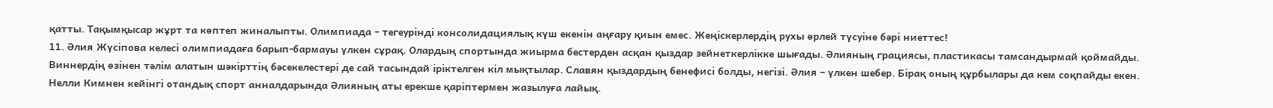қатты. Тақымқысар жұрт та көптеп жиналыпты. Олимпиада – тегеурінді консолидациялық күш екенін аңғару қиын емес. Жеңіскерлердің рухы өрлей түсуіне бәрі ниеттес!
11. Әлия Жүсіпова келесі олимпиадаға барып-бармауы үлкен сұрақ. Олардың спортында жиырма бестерден асқан қыздар зейнеткерлікке шығады. Әлияның грациясы, пластикасы тамсандырмай қоймайды. Виннердің өзінен тәлім алатын шәкірттің бәсекелестері де сай тасындай іріктелген кіл мықтылар. Славян қыздардың бенефисі болды, негізі. Әлия – үлкен шебер. Бірақ оның құрбылары да кем соқпайды екен. Нелли Кимнен кейінгі отандық спорт анналдарында Әлияның аты ерекше қаріптермен жазылуға лайық.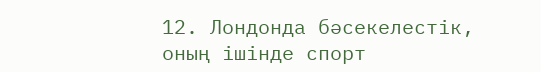12. Лондонда бәсекелестік, оның ішінде спорт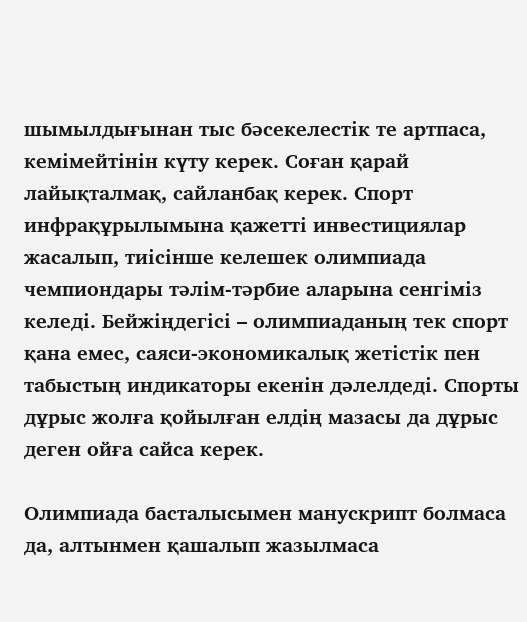шымылдығынан тыс бәсекелестік те артпаса, кемімейтінін күту керек. Соған қарай лайықталмақ, сайланбақ керек. Спорт инфрақұрылымына қажетті инвестициялар жасалып, тиісінше келешек олимпиада чемпиондары тәлім-тәрбие аларына сенгіміз келеді. Бейжіңдегісі – олимпиаданың тек спорт қана емес, саяси-экономикалық жетістік пен табыстың индикаторы екенін дәлелдеді. Спорты дұрыс жолға қойылған елдің мазасы да дұрыс деген ойға сайса керек.

Олимпиада басталысымен манускрипт болмаса да, алтынмен қашалып жазылмаса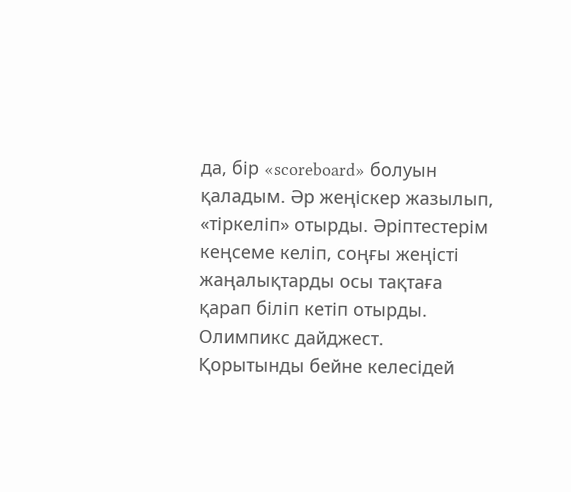да, бір «scoreboard» болуын қаладым. Әр жеңіскер жазылып, «тіркеліп» отырды. Әріптестерім кеңсеме келіп, соңғы жеңісті жаңалықтарды осы тақтаға қарап біліп кетіп отырды. Олимпикс дайджест. Қорытынды бейне келесідей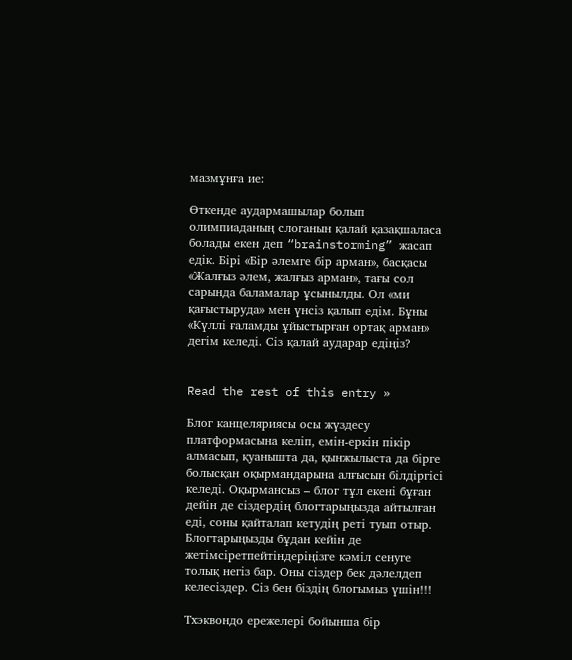мазмұнға ие:

Өткенде аудармашылар болып олимпиаданың слоганын қалай қазақшаласа болады екен деп “brainstorming” жасап едік. Бірі «Бір әлемге бір арман», басқасы «Жалғыз әлем, жалғыз арман», тағы сол сарында баламалар ұсынылды. Ол «ми қағыстыруда» мен үнсіз қалып едім. Бұны «Күллі ғаламды ұйыстырған ортақ арман» дегім келеді. Сіз қалай аударар едіңіз?


Read the rest of this entry »

Блог канцеляриясы осы жүздесу платформасына келіп, емін-еркін пікір алмасып, қуанышта да, қынжылыста да бірге болысқан оқырмандарына алғысын білдіргісі келеді. Оқырмансыз – блог тұл екені бұған дейін де сіздердің блогтарыңызда айтылған еді, соны қайталап кетудің реті туып отыр. Блогтарыңызды бұдан кейін де жетімсіретпейтіндеріңізге кәміл сенуге толық негіз бар. Оны сіздер бек дәлелдеп келесіздер. Сіз бен біздің блогымыз үшін!!!

Тхэквондо ережелері бойынша бір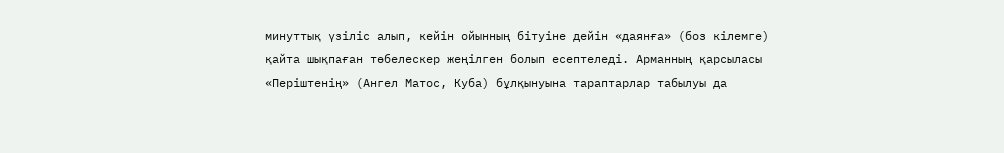минуттық үзіліс алып, кейін ойынның бітуіне дейін «даянға» (боз кілемге) қайта шықпаған төбелескер жеңілген болып есептеледі. Арманның қарсыласы «Періштенің» (Ангел Матос, Куба) бұлқынуына тараптарлар табылуы да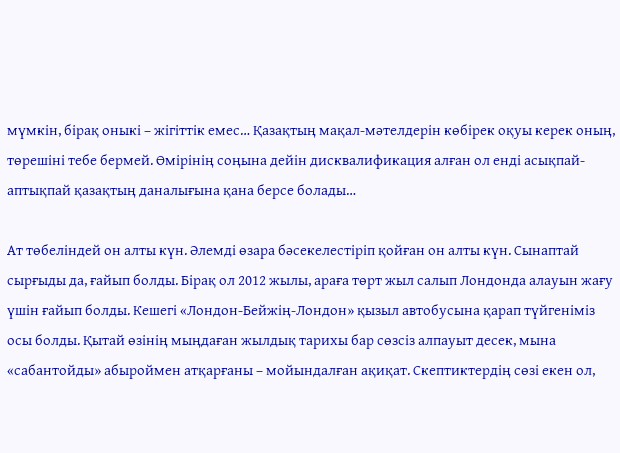мүмкін, бірақ оныкі – жігіттік емес… Қазақтың мақал-мәтелдерін көбірек оқуы керек оның, төрешіні тебе бермей. Өмірінің соңына дейін дисквалификация алған ол енді асықпай-аптықпай қазақтың даналығына қана берсе болады…

Ат төбеліндей он алты күн. Әлемді өзара бәсекелестіріп қойған он алты күн. Сынаптай сырғыды да, ғайып болды. Бірақ ол 2012 жылы, араға төрт жыл салып Лондонда алауын жағу үшін ғайып болды. Кешегі «Лондон-Бейжің-Лондон» қызыл автобусына қарап түйгеніміз осы болды. Қытай өзінің мыңдаған жылдық тарихы бар сөзсіз алпауыт десек, мына «сабантойды» абыроймен атқарғаны – мойындалған ақиқат. Скептиктердің сөзі екен ол,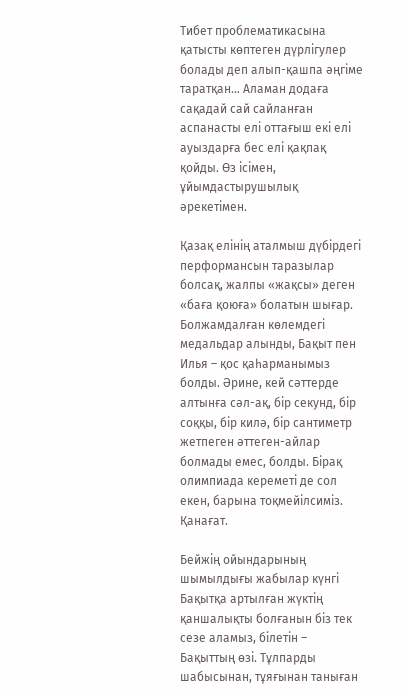Тибет проблематикасына қатысты көптеген дүрлігулер болады деп алып-қашпа әңгіме таратқан… Аламан додаға сақадай сай сайланған аспанасты елі оттағыш екі елі ауыздарға бес елі қақпақ қойды. Өз ісімен, ұйымдастырушылық әрекетімен.

Қазақ елінің аталмыш дүбірдегі перформансын таразылар болсақ, жалпы «жақсы» деген «баға қоюға» болатын шығар. Болжамдалған көлемдегі медальдар алынды, Бақыт пен Илья – қос қаһарманымыз болды. Әрине, кей сәттерде алтынға сәл-ақ, бір секунд, бір соққы, бір килә, бір сантиметр жетпеген әттеген-айлар болмады емес, болды. Бірақ олимпиада кереметі де сол екен, барына тоқмейілсиміз. Қанағат.

Бейжің ойындарының шымылдығы жабылар күнгі Бақытқа артылған жүктің қаншалықты болғанын біз тек сезе аламыз, білетін – Бақыттың өзі. Тұлпарды шабысынан, тұяғынан таныған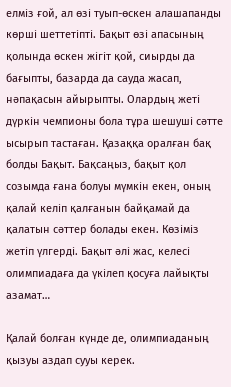елміз ғой, ал өзі туып-өскен алашапанды көрші шеттетіпті. Бақыт өзі апасының қолында өскен жігіт қой, сиырды да бағыпты, базарда да сауда жасап, нәпақасын айырыпты. Олардың жеті дүркін чемпионы бола тұра шешуші сәтте ысырып тастаған. Қазаққа оралған бақ болды Бақыт. Бақсаңыз, бақыт қол созымда ғана болуы мүмкін екен, оның қалай келіп қалғанын байқамай да қалатын сәттер болады екен. Көзіміз жетіп үлгерді. Бақыт әлі жас, келесі олимпиадаға да үкілеп қосуға лайықты азамат…

Қалай болған күнде де, олимпиаданың қызуы аздап сууы керек.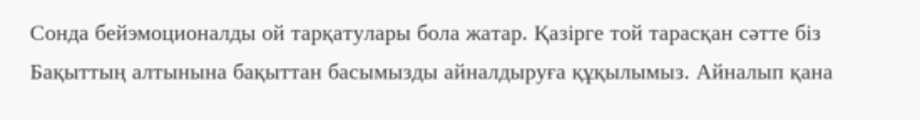Сонда бейэмоционалды ой тарқатулары бола жатар. Қазірге той тарасқан сәтте біз Бақыттың алтынына бақыттан басымызды айналдыруға құқылымыз. Айналып қана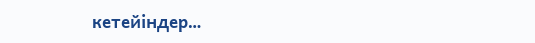кетейіндер…